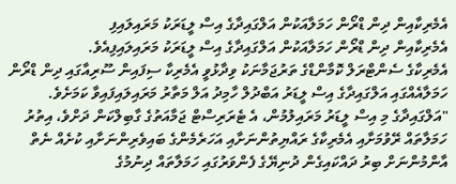އެމެރިކާއިން ދިން ޑްރޯން ހަމަލާއަކުން އަލްގައިދާގެ އިސް ލީޑަރަކު މަރައިލައިފި
އެމެރިކާއިން ދިން ޑްރޯން ހަމަލާއަކުން އަލްގައިދާގެ އިސް ލީޑަރަކު މަރައިލައިފިއެވެ.
އެމެރިކާގެ ސެންޓްރަލް ކޮމާންޑްގެ ތަރުޖަމާނަކު ވިދާޅުވީ އެމެރިކާ ސިފައިން ސޫރިއާގައި ދިން ޑްރޯން ހަމަލާއެއްގައި އަލްގައިދާގެ އިސް ލީޑަރު އަބްދުލް ހާމިދު އަލް މަތާރު މަރައިލައިފައިވާ ކަމަށެވެ.
"އަލްގައިދާގެ މި އިސް ލީޑަރު މަރައިލުމުން، އެ ޓެރަރިސްޓް ޖަމާއަތުގެ ގާބިލްކަން ދަށްވެ، އިތުރު ހަމަލާތައް ރޭވުމަށާއި އެމެރިކާގެ ރައްޔިތުންނަށާއި އަހަރެމެންގެ ބައިވެރިންނަށާއި ކުށެއް ނެތް އާންމުންނަށް ބިރު ދައްކައިގެން ދުނިޔޭގެ ފެންވަރުގައި ހަމަލާތައް ދިނުމުގެ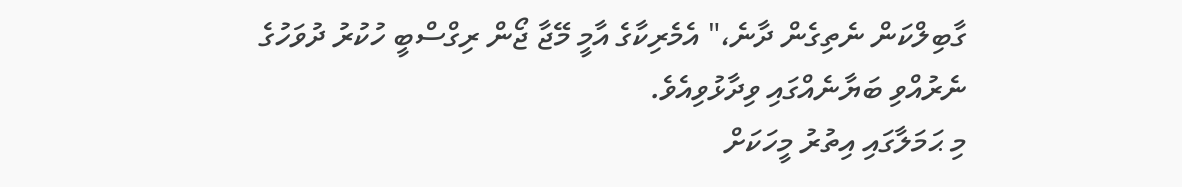ގާބިލްކަން ނެތިގެން ދާނެ،" އެމެރިކާގެ އާމީ މޭޖާ ޖޯން ރިގްސްބީ ހުކުރު ދުވަހުގެ ނެރުއްވި ބަޔާނެއްގައި ވިދާޅުވިއެވެ.
މި ޙަމަލާގައި އިތުރު މީހަކަށް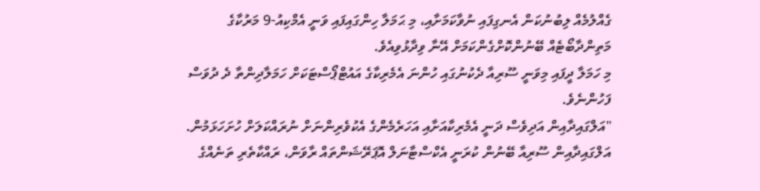ގެއްލުމެއް ލިބުނުކަން އެނގިފައި ނުވާކަމަށާއި، މި ޙަމަލާ ހިންގައިފައި ވަނީ އެމްކިއު-9 މަރުކާގެ މަތިންދާބޯޓެއް ބޭނުންކޮށްގެންކަމަށް އޭނާ ވިދާޅުވިއެވެ.
މި ހަމަލާ ދީފައި މިވަނީ ސޫރިއާ ދެކުނުގައި ހުންނަ އެމެރިކާގެ އައުޓްޕޯސްޓަކަށް ހަމަލާދިންތާ ދެ ދުވަސް ފަހުންނެވެ.
"އަލްގައިދާއިން އަދިވެސް ދަނީ އެމެރިކާއަށާއި އަހަރެމެންގެ އެކުވެރިންނަށް ނުރައްކަލަށް ހުށަހަޅަމުން. އަލްގައިދާއިން ސޫރިއާ ބޭނުން ކުރަނީ އެކްސްޓާނަލް އޮޕަރޭޝަންތައް ރާވަން، ރައްކާތެރި ތަނެއްގެ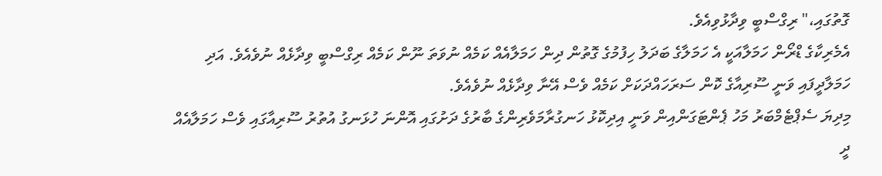ގޮތުގައި،" ރިގްސްބީ ވިދާޅުވިއެވެ.
އެމެރިކާގެ ޑްރޯން ހަމަލާއަކީ އެ ހަމަލާގެ ބަދަލު ހިފުމުގެ ގޮތުން ދިން ހަމަލާއެއް ކަމެއް ނުވަތަ ނޫން ކަމެއް ރިގްސްބީ ވިދާޅެއް ނުވެއެވެ. އަދި ހަމަލާދީފައި ވަނީ ސޫރިއާގެ ކޮން ސަރަހައްދަކަށް ކަމެއް ވެސް އޭނާ ވިދާޅެއް ނުވެއެވެ.
މިދިޔަ ސެޕްޓެމްބަރު މަހު ޕެންޓަގަންއިން ވަނީ އިދިކޮޅު ހަނގުރާމަވެރިންގެ ބާރުގެ ދަށުގައި އޮންނަ ހުޅަނގު އުތުރު ސޫރިއާގައި ވެސް ހަމަލާއެއް ދީ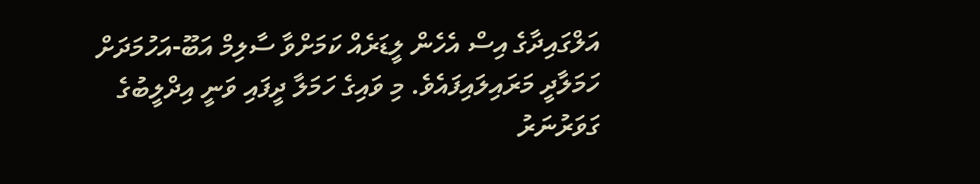އަލްގައިދާގެ އިސް އެހެން ލީޑަރެއް ކަމަށްވާ ސާލިމް އަބޫ-އަހުމަދަށް ހަމަލާދީ މަރައިލައިފައެވެ. މި ވައިގެ ހަމަލާ ދީފައި ވަނީ އިދްލީބުގެ ގަވަރުނަރު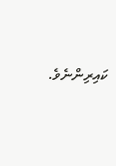ކައިރިންނެވެ.